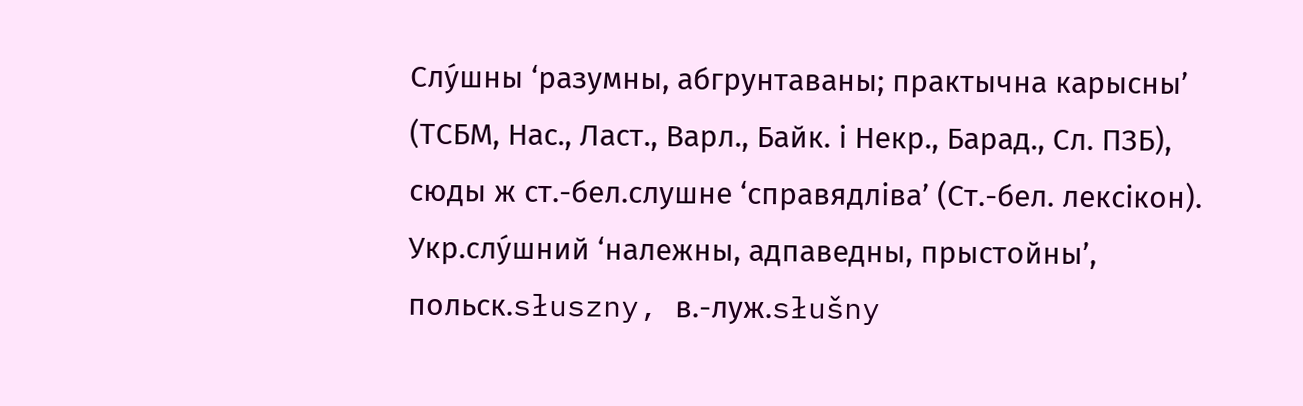Слу́шны ‘разумны, абгрунтаваны; практычна карысны’ (ТСБМ, Нас., Ласт., Варл., Байк. і Некр., Барад., Сл. ПЗБ), сюды ж ст.-бел.слушне ‘справядліва’ (Ст.-бел. лексікон). Укр.слу́шний ‘належны, адпаведны, прыстойны’, польск.słuszny, в.-луж.słušny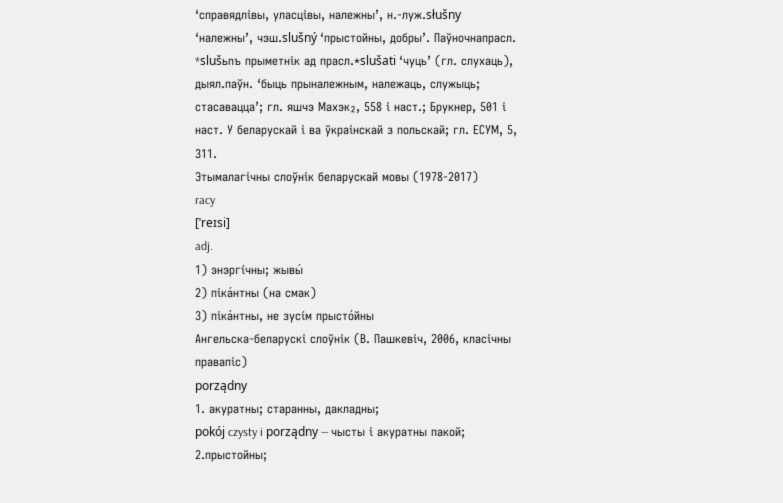‘справядлівы, уласцівы, належны’, н.-луж.słušny ‘належны’, чэш.slušný ‘прыстойны, добры’. Паўночнапрасл. *slušьnъ прыметнік ад прасл.*slušati ‘чуць’ (гл. слухаць), дыял.паўн. ‘быць прыналежным, належаць, служыць; стасавацца’; гл. яшчэ Махэк₂, 558 і наст.; Брукнер, 501 і наст. У беларускай і ва ўкраінскай з польскай; гл. ЕСУМ, 5, 311.
Этымалагічны слоўнік беларускай мовы (1978-2017)
racy
[ˈreɪsi]
adj.
1) энэргі́чны; жывы́
2) піка́нтны (на смак)
3) піка́нтны, не зусі́м прысто́йны
Ангельска-беларускі слоўнік (В. Пашкевіч, 2006, класічны правапіс)
porządny
1. акуратны; старанны, дакладны;
pokój czysty i porządny — чысты і акуратны пакой;
2.прыстойны;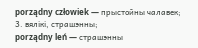porządny człowiek — прыстойны чалавек;
3. вялікі, страшэнны;
porządny leń — страшэнны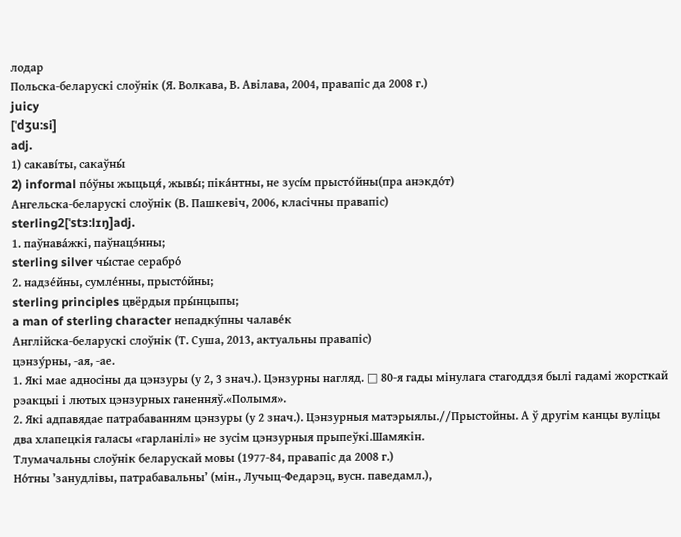лодар
Польска-беларускі слоўнік (Я. Волкава, В. Авілава, 2004, правапіс да 2008 г.)
juicy
[ˈdʒu:si]
adj.
1) сакаві́ты, сакаўны́
2) informal по́ўны жыцьця́, жывы́; піка́нтны, не зусі́м прысто́йны(пра анэкдо́т)
Ангельска-беларускі слоўнік (В. Пашкевіч, 2006, класічны правапіс)
sterling2[ˈstɜ:lɪŋ]adj.
1. паўнава́жкі, паўнацэ́нны;
sterling silver чы́стае серабро́
2. надзе́йны, сумле́нны, прысто́йны;
sterling principles цвёрдыя пры́нцыпы;
a man of sterling character непадку́пны чалаве́к
Англійска-беларускі слоўнік (Т. Суша, 2013, актуальны правапіс)
цэнзу́рны, ‑ая, ‑ае.
1. Які мае адносіны да цэнзуры (у 2, 3 знач.). Цэнзурны нагляд. □ 80‑я гады мінулага стагоддзя былі гадамі жорсткай рэакцыі і лютых цэнзурных ганенняў.«Полымя».
2. Які адпавядае патрабаванням цэнзуры (у 2 знач.). Цэнзурныя матэрыялы.//Прыстойны. А ў другім канцы вуліцы два хлапецкія галасы «гарланілі» не зусім цэнзурныя прыпеўкі.Шамякін.
Тлумачальны слоўнік беларускай мовы (1977-84, правапіс да 2008 г.)
Но́тны ’занудлівы, патрабавальны’ (мін., Лучыц-Федарэц, вусн. паведамл.),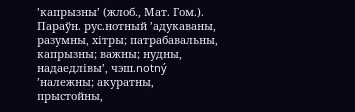’капрызны’ (жлоб., Мат. Гом.). Параўн. рус.нотный ’адукаваны, разумны, хітры; патрабавальны, капрызны; важны; нудны, надаедлівы’, чэш.notný ’належны; акуратны, прыстойны,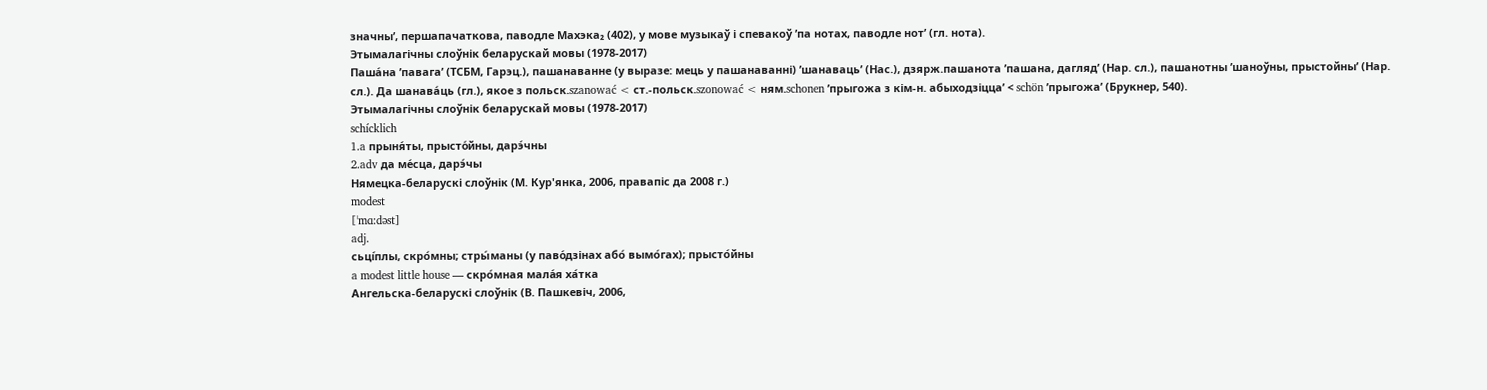значны’, першапачаткова, паводле Махэка₂ (402), у мове музыкаў і спевакоў ’па нотах, паводле нот’ (гл. нота).
Этымалагічны слоўнік беларускай мовы (1978-2017)
Паша́на ’павага’ (ТСБМ, Гарэц.), пашанаванне (у выразе: мець у пашанаванні) ’шанаваць’ (Нас.), дзярж.пашанота ’пашана, дагляд’ (Нар. сл.), пашанотны ’шаноўны, прыстойны’ (Нар. сл.). Да шанава́ць (гл.), якое з польск.szanować < ст.-польск.szonować < ням.schonen ’прыгожа з кім-н. абыходзіцца’ < schön ’прыгожа’ (Брукнер, 540).
Этымалагічны слоўнік беларускай мовы (1978-2017)
schícklich
1.a прыня́ты, прысто́йны, дарэ́чны
2.adv да ме́сца, дарэ́чы
Нямецка-беларускі слоўнік (М. Кур'янка, 2006, правапіс да 2008 г.)
modest
[ˈmɑ:dəst]
adj.
сьці́плы, скро́мны; стры́маны (у паво́дзінах або́ вымо́гах); прысто́йны
a modest little house — скро́мная мала́я ха́тка
Ангельска-беларускі слоўнік (В. Пашкевіч, 2006,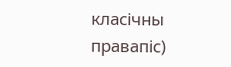класічны правапіс)